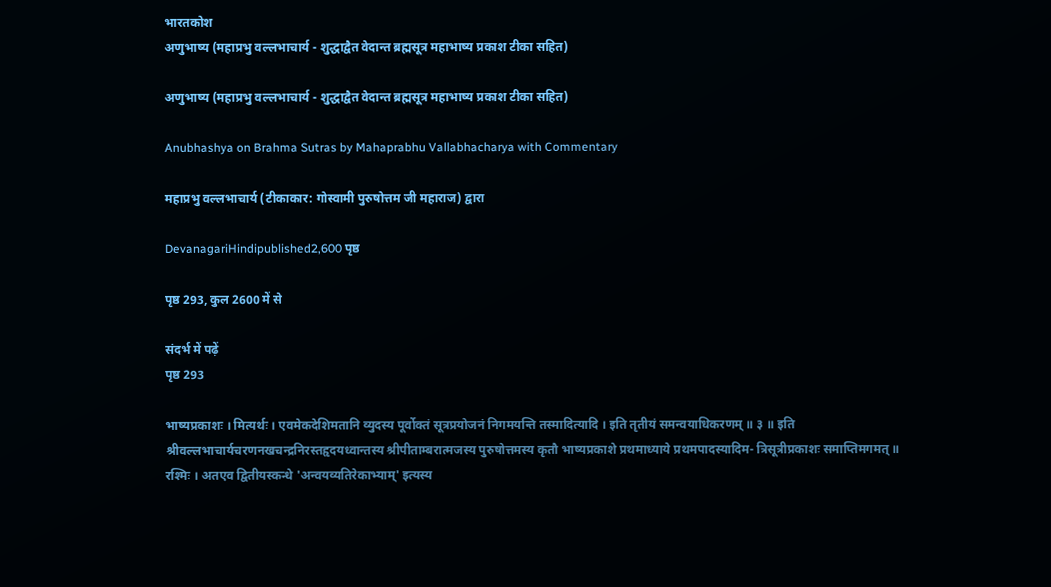भारतकोश
अणुभाष्य (महाप्रभु वल्लभाचार्य - शुद्धाद्वैत वेदान्त ब्रह्मसूत्र महाभाष्य प्रकाश टीका सहित)

अणुभाष्य (महाप्रभु वल्लभाचार्य - शुद्धाद्वैत वेदान्त ब्रह्मसूत्र महाभाष्य प्रकाश टीका सहित)

Anubhashya on Brahma Sutras by Mahaprabhu Vallabhacharya with Commentary

महाप्रभु वल्लभाचार्य (टीकाकार: गोस्वामी पुरुषोत्तम जी महाराज) द्वारा

DevanagariHindipublished2,600 पृष्ठ

पृष्ठ 293, कुल 2600 में से

संदर्भ में पढ़ें
पृष्ठ 293

भाष्यप्रकाशः । मित्यर्थः । एवमेकदेशिमतानि व्युदस्य पूर्वोक्तं सूत्रप्रयोजनं निगमयन्ति तस्मादित्यादि । इति तृतीयं समन्वयाधिकरणम् ॥ ३ ॥ इति श्रीवल्लभाचार्यचरणनखचन्द्रनिरस्तहृदयध्वान्तस्य श्रीपीताम्बरात्मजस्य पुरुषोत्तमस्य कृतौ भाष्यप्रकाशे प्रथमाध्याये प्रथमपादस्यादिम- त्रिसूत्रीप्रकाशः समाप्तिमगमत् ॥ रश्मिः । अतएव द्वितीयस्कन्धे 'अन्वयव्यतिरेकाभ्याम्' इत्यस्य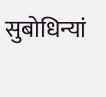सुबोधिन्यां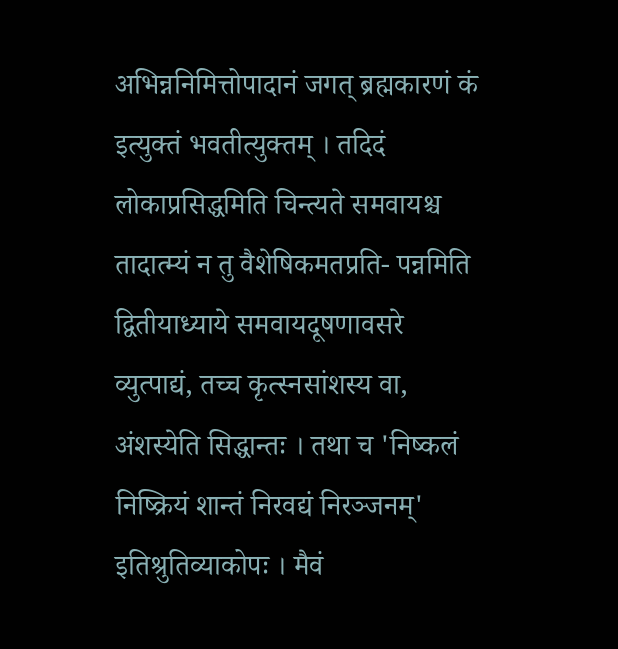अभिन्ननिमित्तोपादानं जगत् ब्रह्मकारणं कं इत्युक्तं भवतीत्युक्तम् । तदिदं लोकाप्रसिद्धमिति चिन्त्यते समवायश्च तादात्म्यं न तु वैशेषिकमतप्रति- पन्नमिति द्वितीयाध्याये समवायदूषणावसरे व्युत्पाद्यं, तच्च कृत्स्नसांशस्य वा, अंशस्येति सिद्धान्तः । तथा च 'निष्कलं निष्क्रियं शान्तं निरवद्यं निरञ्जनम्' इतिश्रुतिव्याकोपः । मैवं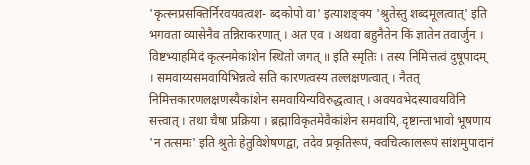'कृत्स्नप्रसक्तिर्निरवयवत्वश- ब्दकोपो वा' इत्याशङ्क्य 'श्रुतेस्तु शब्दमूलत्वात्' इति भगवता व्यासेनैव तन्निराकरणात् । अत एव । अथवा बहुनैतेन किं ज्ञातेन तवार्जुन । विष्टभ्याहमिदं कृत्स्नमेकांशेन स्थितो जगत् ॥ इति स्मृतिः । तस्य निमित्तत्वं दुषूपादम् । समवाय्यसमवायिभिन्नत्वे सति कारणत्वस्य तल्लक्षणत्वात् । नैतत् निमित्तकारणलक्षणस्यैकांशेन समवायिन्यविरुद्धत्वात् । अवयवभेदस्यावयविनि सत्त्वात् । तथा चैषा प्रक्रिया । ब्रह्माविकृतमेवैकांशेन समवायि, दृष्टान्ताभावो भूषणाय 'न तत्समः' इति श्रुतेः हेतुविशेषणद्वा, तदेव प्रकृतिरूपं, क्वचित्कालरूपं सांशमुपादानं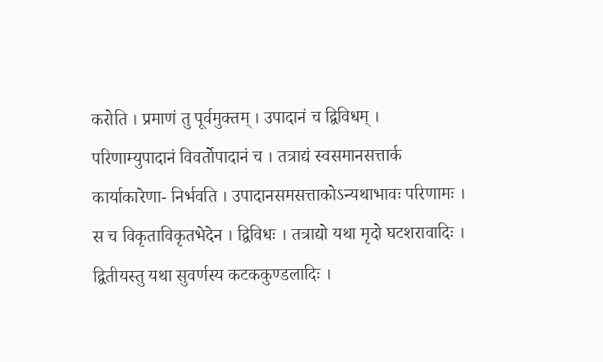करोति । प्रमाणं तु पूर्वमुक्तम् । उपादानं च द्विविधम् । परिणाम्युपादानं विवर्तोपादानं च । तत्राद्यं स्वसमानसत्तार्क कार्याकारेणा- निर्भवति । उपादानसमसत्ताकोऽन्यथाभावः परिणामः । स च विकृताविकृतभेदेन । द्विविधः । तत्राद्यो यथा मृदो घटशरावादिः । द्वितीयस्तु यथा सुवर्णस्य कटककुण्डलादिः ।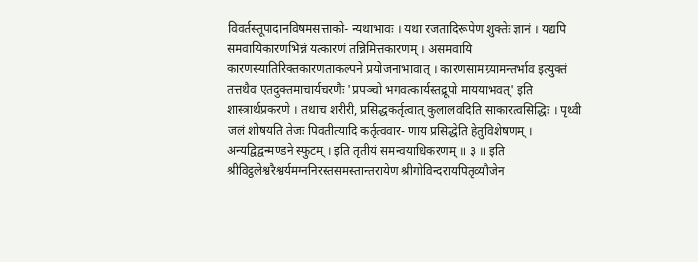विवर्तस्तूपादानविषमसत्ताको- न्यथाभावः । यथा रजतादिरूपेण शुक्तेः ज्ञानं । यद्यपि समवायिकारणभिन्नं यत्कारणं तन्निमित्तकारणम् । असमवायि कारणस्यातिरिक्तकारणताकल्पने प्रयोजनाभावात् । कारणसामग्र्यामन्तर्भाव इत्युक्तं तत्तथैव एतदुक्तमाचार्यचरणैः 'प्रपञ्चो भगवत्कार्यस्तद्रूपो माययाभवत्' इति शास्त्रार्थप्रकरणे । तथाच शरीरी, प्रसिद्धकर्तृत्वात् कुलालवदिति साकारत्वसिद्धिः । पृथ्वी जलं शोषयति तेजः पिवतीत्यादि कर्तृत्ववार- णाय प्रसिद्धेति हेतुविशेषणम् । अन्यद्विद्वन्मण्डने स्फुटम् । इति तृतीयं समन्वयाधिकरणम् ॥ ३ ॥ इति श्रीविट्ठलेश्वरैश्वर्यमग्ननिरस्तसमस्तान्तरायेण श्रीगोविन्दरायपितृव्यौजेन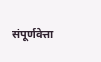संपूर्णवेत्ता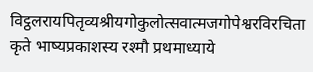विट्ठलरायपितृव्यश्रीयगोकुलोत्सवात्मजगोपेश्वरविरचिता कृते भाष्यप्रकाशस्य रश्मौ प्रथमाध्याये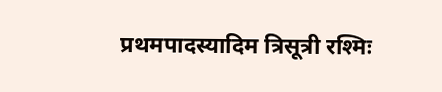प्रथमपादस्यादिम त्रिसूत्री रश्मिः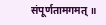संपूर्णतामगमत् ॥